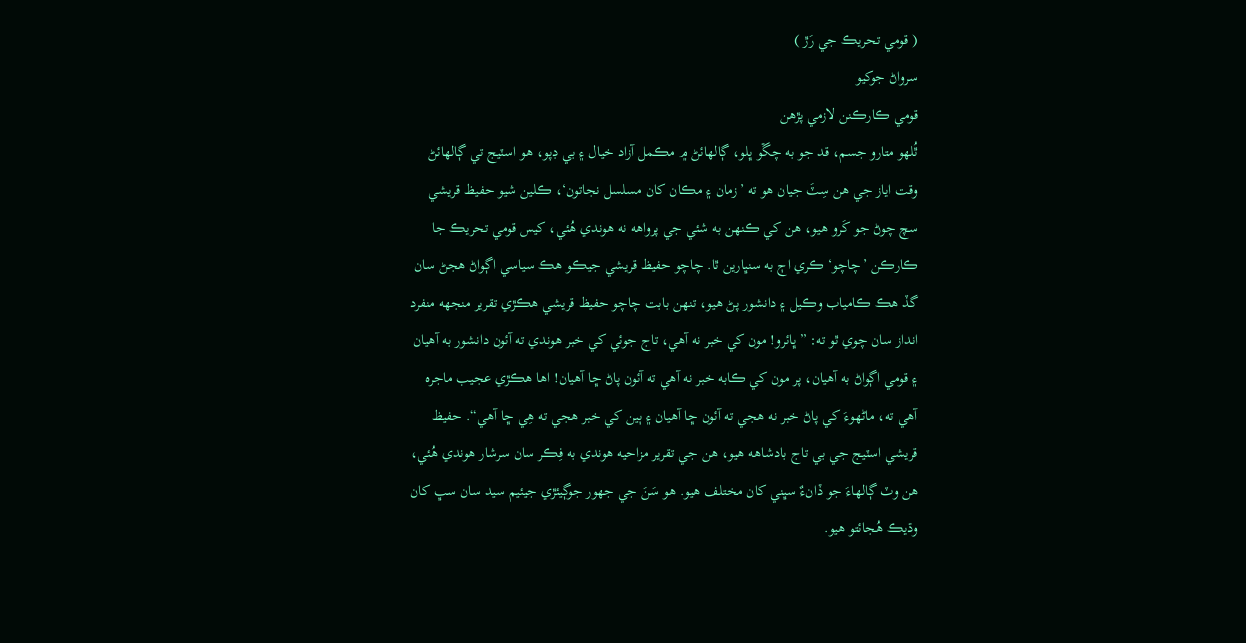( قومي تحريڪ جي رَڙ )
سرواڻ جوکيو
قومي ڪارڪنن لازمي پڙھن
ٿُلهو متارو جسم، قد جو به چڱو ڀلو، ڳالهائڻ ۾ مڪمل آزاد خيال ۽ بي ڊپو، هو اسٽيج تي ڳالهائڻ وقت اياز جي هن سِٽَ جيان هو ته ’زمان ۽ مڪان کان مسلسل نجاتون‘، ڪلين شيو حفيظ قريشي سچ چوڻ جو کَرو هيو، هن کي ڪنهن به شئي جي پرواهه نه هوندي هُئي، کيس قومي تحريڪ جا ڪارڪن ’چاچو‘ ڪري اڄ به سنڀارين ٿا. چاچو حفيظ قريشي جيڪو هڪ سياسي اڳواڻ هجڻ سان گڏ هڪ ڪامياب وڪيل ۽ دانشور پڻ هيو، تنهن بابت چاچو حفيظ قريشي هڪڙي تقرير منجهه منفرد انداز سان چوي ٿو ته: ”ڀائرو! مون کي خبر نه آهي، تاج جوئي کي خبر هوندي ته آئون دانشور به آهيان ۽ قومي اڳواڻ به آهيان، پر مون کي ڪابه خبر نه آهي ته آئون پاڻ ڇا آهيان! اها هڪڙي عجيب ماجره آهي ته، ماڻهوءَ کي پاڻ خبر نه هجي ته آئون ڇا آهيان ۽ ٻين کي خبر هجي ته هِي ڇا آهي“. حفيظ قريشي اسٽيج جي بي تاج بادشاهه هيو، هن جي تقرير مزاحيه هوندي به فِڪر سان سرشار هوندي هُئي، هن وٽ ڳالهاءَ جو ڏانءٌ سڀني کان مختلف هيو. هو سَنَ جي جهور جوڳيئڙي جيئيم سيد سان سڀ کان وڌيڪ هُجائتو هيو.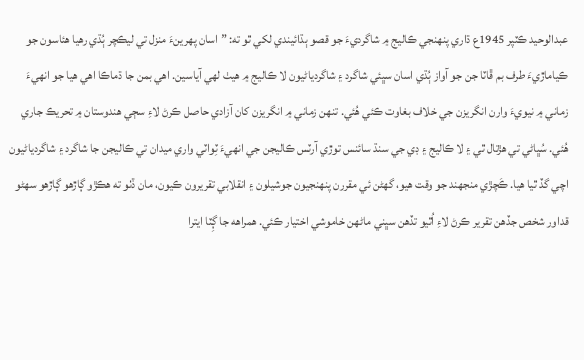عبدالوحيد ڪٽپر 1945ع ڌاري پنهنجي ڪاليج ۾ شاگرديءَ جو قصو ٻڌائيندي لکي ٿو ته: ”اسان پهرينءَ منزل تي ليڪچر ٻُڌي رهيا هئاسون جو ڪياماڙيءَ طرف بم ڦاٽا جن جو آواز ٻُڌي اسان سڀئي شاگرد ۽ شاگردياڻيون لا ڪاليج ۾ هيٺ لهي آياسين. اهي بمن جا ڌماڪا اهي هيا جو انهيءَ زماني ۾ نيويءَ وارن انگريزن جي خلاف بغاوت ڪئي هُئي. تنهن زماني ۾ انگريزن کان آزادي حاصل ڪرڻ لاءِ سڄي هندوستان ۾ تحريڪ جاري هُئي. سُڀاڻي تي هڙتال ٿي ۽ لا ڪاليج ۽ ڊي جي سنڌ سائنس توڙي آرٽس ڪاليجن جي انهيءَ ٽِواٽي واري ميدان تي ڪاليجن جا شاگرد ۽ شاگردياڻيون اچي گڏ ٿيا هيا. ڪَچڙي منجهند جو وقت هيو، گهڻن ئي مقررن پنهنجيون جوشيلون ۽ انقلابي تقريرون ڪيون، مان ڏٺو ته هڪڙو ڳاڙهو ڳاڙهو سهڻو قداور شخص جڏهن تقرير ڪرڻ لاءِ اُٿيو تڏهن سڀني ماڻهن خاموشي اختيار ڪئي. همراهه جا ڳِٽا ايترا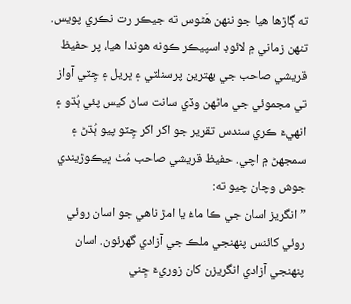ته ڳاڙها هيا جو ننهن هَڻوس ته جيڪر رت نڪري پويس. تنهن زماني ۾ لائوڊ اسپيڪر ڪونه هوندا هيا، پر حفيظ قريشي صاحب جي بهترين پرسنلٽي ۽ ڀريل ۽ چِٽي آواز تي مجموئي جي ماڻهن وڏي سانت ساڻ کيس پئي ٻُڌو ۽ انهيءَ ڪري سندس تقرير جو اکر اکر چِٽو پيو ٻُڌڻ ۽ سمجهڻ ۾ اچي. حفيظ قريشي صاحب مُٺ ڀيڪوڙيندي جوش وچان چيو ته:
” انگريز اسان جي ڪا ماءُ يا امڙ ناهي جو اسان روئي روئي کائنس پنهنجي ملڪ جي آزادي گهرئون. اسان پنهنجي آزادي انگريزن کان زوريءَ ڇِني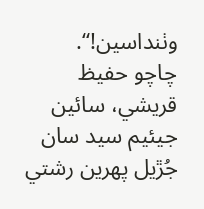وٺنداسين!“.
چاچو حفيظ قريشي، سائين جيئيم سيد سان جُڙيل پهرين رشتي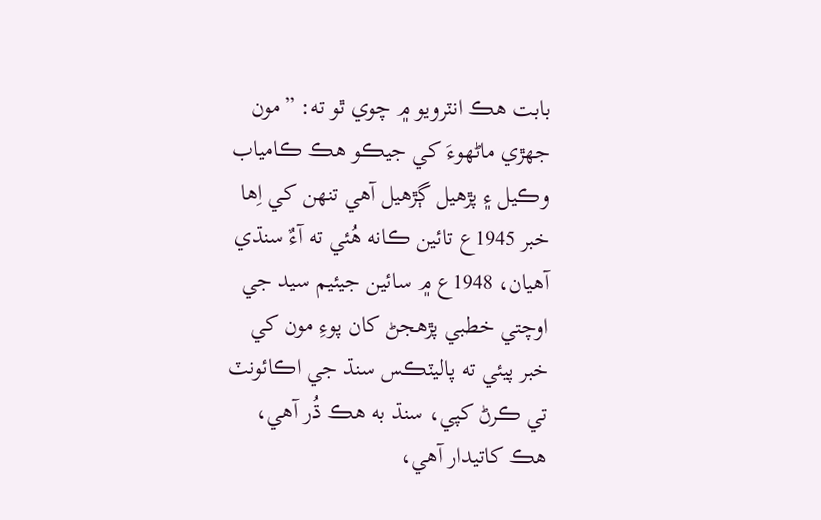بابت هڪ انٽرويو ۾ چوي ٿو ته: ”مون جهڙي ماڻهوءَ کي جيڪو هڪ ڪامياب وڪيل ۽ پڙهيل ڳڙهيل آهي تنهن کي اِها خبر 1945ع تائين ڪانه هُئي ته آءٌ سنڌي آهيان، 1948ع ۾ سائين جيئيم سيد جي اوچتي خطبي پڙهجڻ کان پوءِ مون کي خبر پيئي ته پاليٽڪس سنڌ جي اڪائونٽ تي ڪرڻ کپي، سنڌ به هڪ ڌُر آهي، هڪ کاتيدار آهي،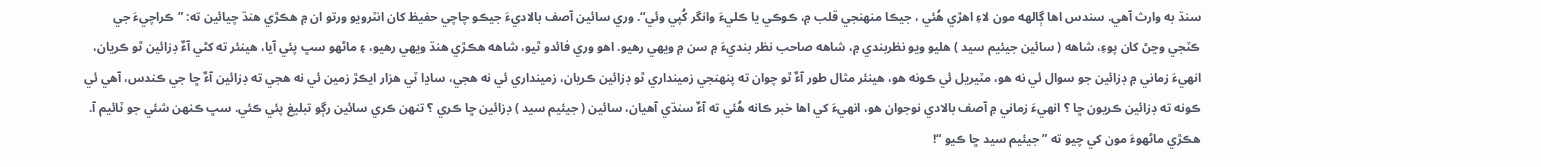سنڌ به وارث آهي. سندس اها ڳالهه مون لاءِ اهڙي هُئي ، جيڪا منهنجي قلب ۾، ڪوڪي يا ڪليءَ وانگر کُپي وئي“. وري سائين آصف بالاديءَ جيڪو چاچي حفيظ کان انٽرويو ورتو ان ۾ هڪڙي هنڌ چيائين ته: ”ڪراچيءَ جي ڪٽجي وڃڻ کان پوءِ، شاهه ( سائين جيئيم سيد ) هليو ويو نظربندي ۾، شاهه صاحب نظر بنديءَ ۾ سن ۾ ويهي رهيو. اهو وري فائدو ٿيو، شاهه هڪڙي هنڌ ويهي رهيو، ۽ ماڻهو سڀ پئي آيا، هينئر ته کڻي آءٌ ڊزائين ٿو ڪريان، انهيءَ زماني ۾ ڊزائين جو سوال ئي نه هو، مٽيريل ئي ڪونه هو، هينئر مثال طور آءٌ ٿو چوان ته پنهنجي زمينداري ٿو ڊزائين ڪريان، زمينداري ئي نه هجي، ساڍا ٽي هزار ايڪڙ زمين ئي نه هجي ته ڊزائين آءٌ ڇا جي ڪندس، آهي ئي ڪونه ته ڊزائين ڪريون ڇا ؟ انهيءَ زماني ۾ آصف بالادي نوجوان هو، انهيءَ کي اها خبر ڪانه هُئي ته آءٌ سنڌي آهيان، سائين ( جيئيم سيد ) ڊزائين ڇا ڪري ؟ تنهن ڪري سائين رڳو تبليغ پئي ڪئي. سڀ ڪنهن شئي جو ٽائيم آ.
هڪڙي ماڻهوءَ مون کي چيو ته ” جيئيم سيد ڇا ڪيو “!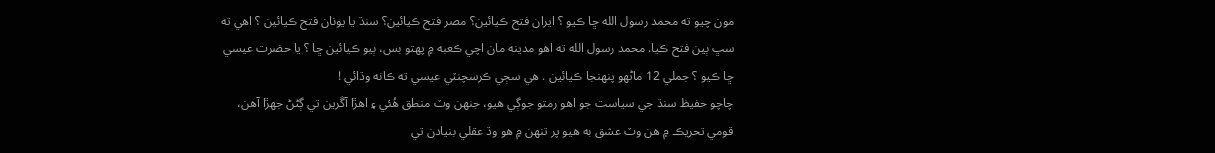مون چيو ته محمد رسول الله ڇا ڪيو ؟ ايران فتح ڪيائين؟ مصر فتح ڪيائين؟ سنڌ يا يونان فتح ڪيائين ؟ اهي ته سڀ ٻين فتح ڪيا. محمد رسول الله ته اهو مدينه مان اچي ڪعبه ۾ پهتو بس، ٻيو ڪيائين ڇا ؟ يا حضرت عيسي ڇا ڪيو ؟ جملي 12 ماڻهو پنهنجا ڪيائين . هي سڄي ڪرسچنٽي عيسي ته ڪانه وڌائي !
چاچو حفيظ سنڌ جي سياست جو اهو رمتو جوڳي هيو، جنهن وٽ منطق هُئي ۽ اهڙا آڱرين تي ڳڻڻ جهڙا آهن، قومي تحريڪ ۾ هن وٽ عشق به هيو پر تنهن ۾ هو وڌ عقلي بنيادن تي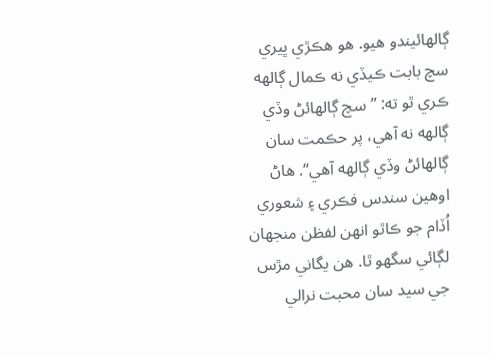ڳالهائيندو هيو. هو هڪڙي ڀيري سچ بابت ڪيڏي نه ڪمال ڳالهه ڪري ٿو ته: ” سچ ڳالهائڻ وڏي ڳالهه نه آهي، پر حڪمت سان ڳالهائڻ وڏي ڳالهه آهي“. هاڻ اوهين سندس فڪري ۽ شعوري اُڏام جو ڪاٿو انهن لفظن منجهان لڳائي سگهو ٿا. هن يگاني مڙس جي سيد سان محبت نرالي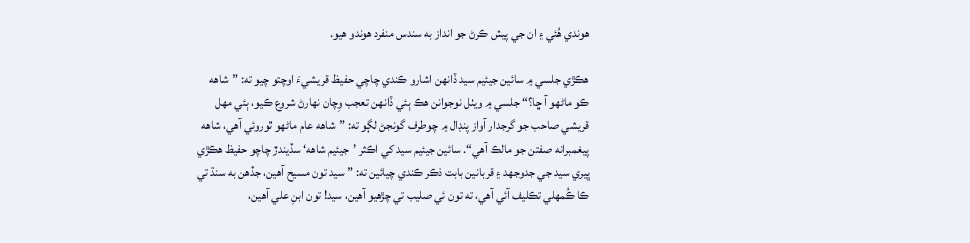هوندي هُئي ۽ ان جي پيش ڪرڻ جو انداز به سندس منفرد هوندو هيو.

هڪڙي جلسي ۾ سائين جيئيم سيد ڏانهن اشارو ڪندي چاچي حفيظ قريشيءَ اوچتو چيو ته: ”شاهه ڪو ماڻهو آ ڇا؟“ جلسي ۾ ويٺل نوجوانن هڪ ٻئي ڏانهن تعجب وِچان نهارڻ شروع ڪيو، ٻئي مهل قريشي صاحب جو گرجدار آواز پنڊال ۾ چوطرف گونجڻ لڳو ته: ”شاهه عام ماڻهو ٿوروئي آهي، شاهه پيغمبرانه صفتن جو مالڪ آهي“. سائين جيئيم سيد کي اڪثر ’جيئيم شاهه‘ سڏيندڙ چاچو حفيظ هڪڙي ڀيري سيد جي جدوجهد ۽ قربانين بابت ذڪر ڪندي چيائين ته: ”سيد تون مسيح آهين، جڏهن به سنڌ تي ڪا ڪُمهلي تڪليف آئي آهي، ته تون ئي صليب تي چڙهيو آهين، سيد! تون ابنِ علي آهين،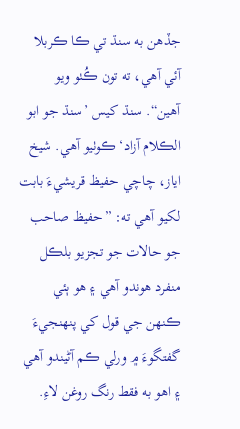جڏهن به سنڌ تي ڪا ڪربلا آئي آهي، ته تون ڪُٺو ويو آهين“. سنڌ کيس ’سنڌ جو ابو الڪلام آزاد‘ ڪوٺيو آهي. شيخ اياز، چاچي حفيظ قريشيءَ بابت لکيو آهي ته: ”حفيظ صاحب جو حالات جو تجزيو بلڪل منفرد هوندو آهي ۽ هو ٻئي ڪنهن جي قول کي پنهنجيءَ گفتگوءَ ۾ ورلي ڪم آڻيندو آهي ۽ اهو به فقط رنگ روغن لاءِ.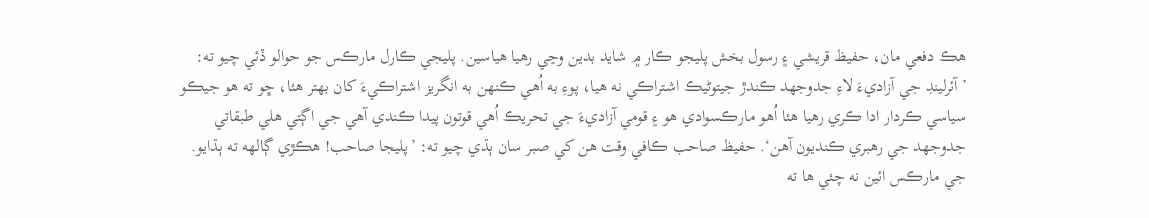هڪ دفعي مان، حفيظ قريشي ۽ رسول بخش پليجو ڪار ۾ شايد بدين وڃي رهيا هياسين. پليجي ڪارل مارڪس جو حوالو ڏئي چيو ته: ’آئرلينڊ جي آزاديءَ لاءِ جدوجهد ڪندڙ جيتوڻيڪ اشتراڪي نه هيا، پوءِ به اُهي ڪنهن به انگريز اشتراڪيءَ کان بهتر هئا، ڇو ته هو جيڪو سياسي ڪردار ادا ڪري رهيا هئا اُهو مارڪسوادي هو ۽ قومي آزاديءَ جي تحريڪ اُهي قوتون پيدا ڪندي آهي جي اڳتي هلي طبقاتي جدوجهد جي رهبري ڪنديون آهن‘. حفيظ صاحب ڪافي وقت هن کي صبر سان ٻڌي چيو ته: ’پليجا صاحب! هڪڙي ڳالهه ته ٻڌايو. جي مارڪس ائين نه چئي ها ته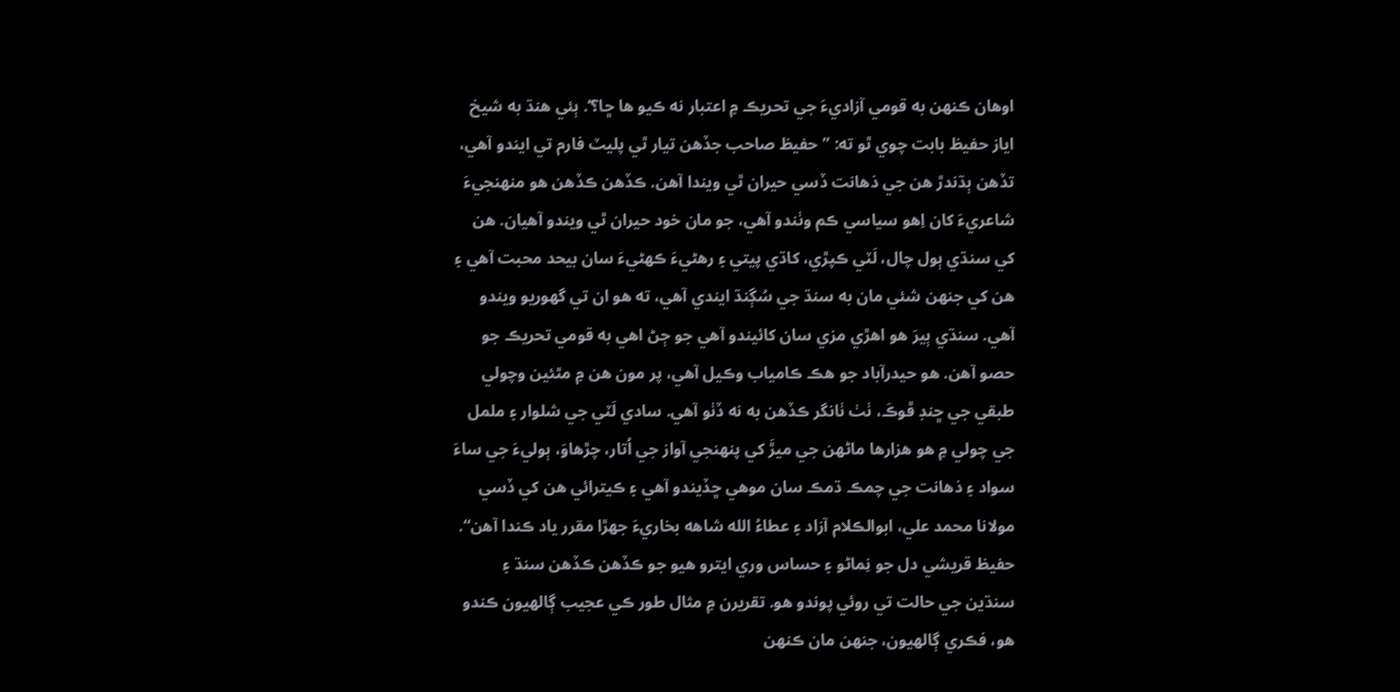اوهان ڪنهن به قومي آزاديءَ جي تحريڪ ۾ اعتبار نه ڪيو ها ڇا؟‘. ٻئي هنڌ به شيخ اياز حفيظ بابت چوي ٿو ته: ”حفيظ صاحب جڏهن تيار ٿي پليٽ فارم تي ايندو آهي، تڏهن ٻڌندڙ هن جي ذهانت ڏسي حيران ٿي ويندا آهن. ڪڏهن ڪڏهن هو منهنجيءَ شاعريءَ کان اِهو سياسي ڪم وٺندو آهي، جو مان خود حيران ٿي ويندو آهيان. هن کي سنڌي ٻول چال، لَٽي ڪپڙي، کاڌي پيتي ۽ رهڻيءَ ڪهڻيءَ سان بيحد محبت آهي ۽ هن کي جنهن شئي مان به سنڌ جي سُڳنڌ ايندي آهي، ته هو ان تي گهوريو ويندو آهي. سنڌي ٻيرَ هو اهڙي مزي سان کائيندو آهي جو ڄڻ اهي به قومي تحريڪ جو حصو آهن. هو حيدرآباد جو هڪ ڪامياب وڪيل آهي، پر مون هن ۾ مٿئين وچولي طبقي جي ڇنڊ ڦوڪَ، ٺٺ ٺانگر ڪڏهن به نه ڏٺو آهي. سادي لَٽي جي شلوار ۽ ململ جي چولي ۾ هو هزارها ماڻهن جي ميڙَ کي پنهنجي آواز جي اُتار، چڙهاوَ، ٻوليءَ جي ساءَ سواد ۽ ذهانت جي چمڪ ڌمڪ سان موهي ڇڏيندو آهي ۽ ڪيترائي هن کي ڏسي مولانا محمد علي، ابوالڪلام آزاد ۽ عطاءُ الله شاهه بخاريءَ جهڙا مقرر ياد ڪندا آهن“. حفيظ قريشي دل جو نِماڻو ۽ حساس وري ايترو هيو جو ڪڏهن ڪڏهن سنڌ ۽ سنڌين جي حالت تي روئي پوندو هو. تقريرن ۾ مثال طور ڪي عجيب ڳالهيون ڪندو هو، فڪري ڳالهيون، جنهن مان ڪنهن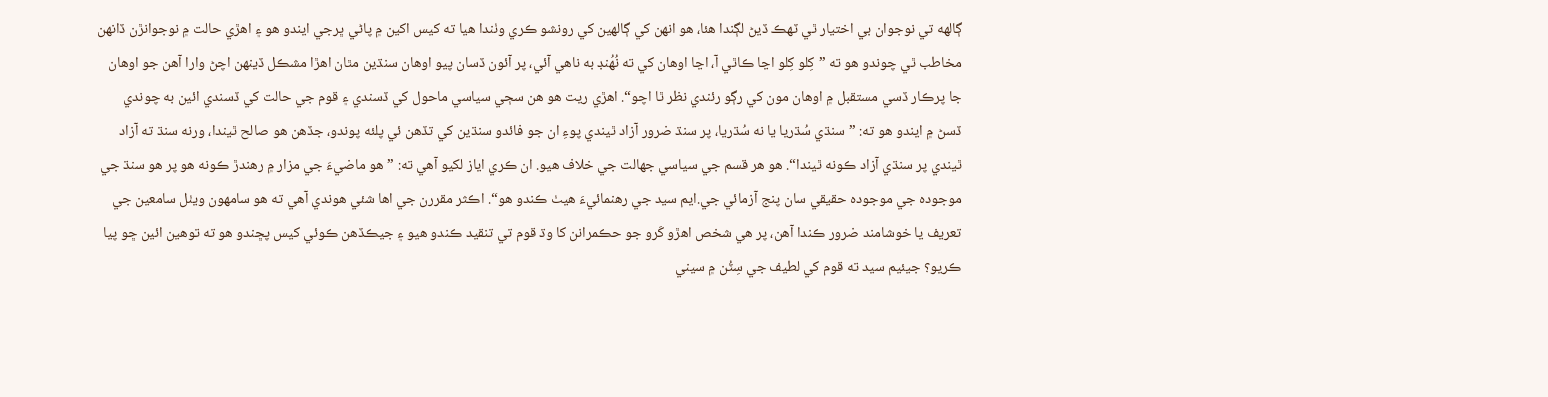ڳالهه تي نوجوان بي اختيار ٿي ٽهڪ ڏيڻ لڳندا هئا، هو انهن کي ڳالهين کي رونشو ڪري وٺندا هيا ته کيس اکين ۾ پاڻي ڀرجي ايندو هو ۽ اهڙي حالت ۾ نوجوانڙن ڏانهن مخاطب ٿي چوندو هو ته ”کِلو کِلو اڃا ڪاٿي آ، اڃا اوهان کي ته نُهُنڊ به ناهي آئي، پر آئون ڏسان پيو اوهان سنڌين مٿان اهڙا مشڪل ڏينهن اچڻ وارا آهن جو اوهان جا پرڪار ڏسي مستقبل ۾ اوهان مون کي رڳو رئندي نظر ٿا اچو“. اهڙي ريت هو هن سڄي سياسي ماحول کي ڏسندي ۽ قوم جي حالت کي ڏسندي ائين به چوندي ڏسڻ ۾ ايندو هو ته: ”سنڌي سُڌريا يا نه سُڌريا، پر سنڌ ضرور آزاد ٿيندي پوءِ ان جو فائدو سنڌين کي تڏهن ئي پلئه پوندو، جڏهن هو صالح ٿيندا، ورنه سنڌ ته آزاد ٿيندي پر سنڌي آزاد ڪونه ٿيندا“. هو هر قسم جي سياسي جهالت جي خلاف هيو. ان ڪري اياز لکيو آهي ته: ”هو ماضيءَ جي مزار ۾ رهندڙ ڪونه هو پر هو سنڌ جي موجوده جي موجوده حقيقي سان پنج آزمائي جي.ايم سيد جي رهنمائيءَ هيٺ ڪندو هو“. اڪثر مقررن جي اها شئي هوندي آهي ته هو سامهون ويٺل سامعين جي تعريف يا خوشامند ضرور ڪندا آهن، پر هي شخص اهڙو کَرو جو حڪمرانن کا وڌ قوم تي تنقيد ڪندو هيو ۽ جيڪڏهن ڪوئي کيس پڇندو هو ته توهين ائين ڇو پيا ڪريو؟ جيئيم سيد ته قوم کي لطيف جي سِٽُن ۾ سيني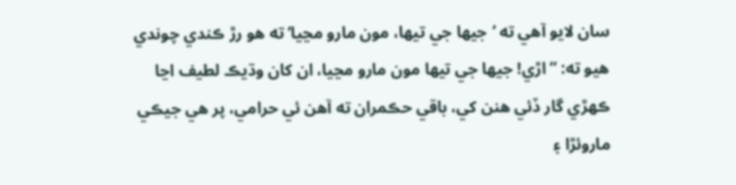سان لايو آهي ته ’جيها جي تيها، مون مارو مڃيا‘ ته هو رڙ ڪندي چوندي هيو ته: ”اڙي! جيها جي تيها مون مارو مڃيا، ان کان وڌيڪ لطيف اڃا ڪهڙي گار ڏئي هنن کي، باقي حڪمران ته آهن ئي حرامي، پر هي جيڪي ماروئڙا ۽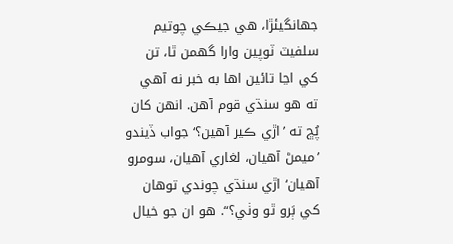جهانگيئڙا، هي جيڪي چوتيم سلفيٽ ٽوپين وارا گهمن ٿا، تن کي اڃا تائين اها به خبر نه آهي ته هو سنڌي قوم آهن. انهن کان پُڇ ته ’اڙي ڪير آهين؟‘ جواب ڏيندو ’ميمڻ آهيان، لغاري آهيان، سومرو آهيان‘ اڙي سنڌي چوندي توهان کي ٻَرو ٿو وٺي؟“. هو ان جو خيال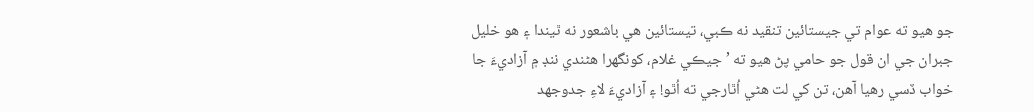جو هيو ته عوام تي جيستائين تنقيد نه ڪبي، تيستائين هي باشعور نه ٿيندا ۽ هو خليل جبران جي ان قول جو حامي پڻ هيو ته ’ جيڪي غلام، کونگهرا هڻندي ننڊ ۾ آزاديءَ جا خواب ڏسي رهيا آهن، تن کي لت هڻي اُٿارجي ته اُٿو! ۽ آزاديءَ لاءِ جدوجهد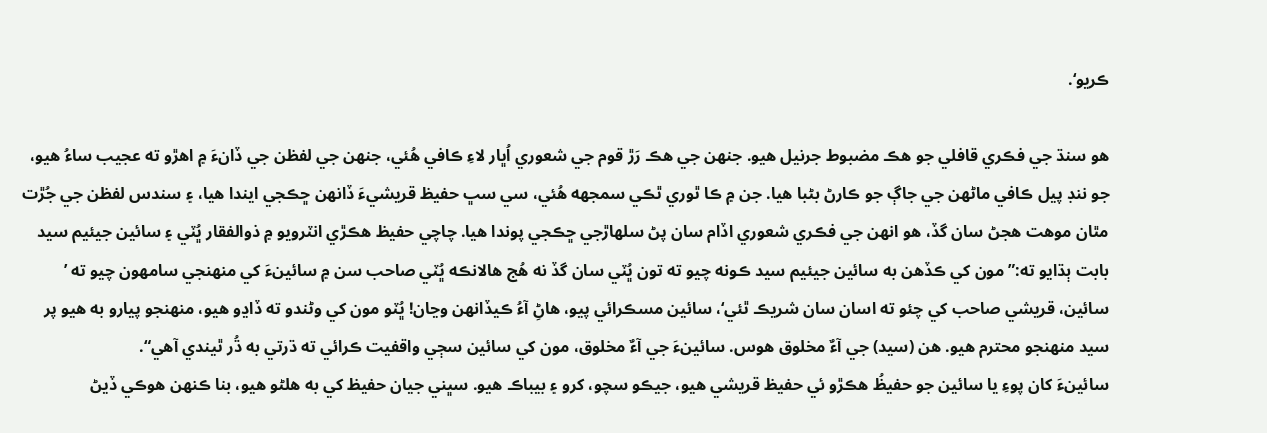ڪريو‘.

هو سنڌ جي فڪري قافلي جو هڪ مضبوط جرنيل هيو. جنهن جي هڪ رَڙ قوم جي شعوري اُڀار لاءِ ڪافي هُئي، جنهن جي لفظن جي ڏانءَ ۾ اهڙو ته عجيب ساءُ هيو، جو ننڊ پيل ڪافي ماڻهن جي جاڳ جو ڪارڻ بڻبا هيا. جن ۾ ڪا ٿوري ٿڪي سمجهه هُئي، سي سڀ حفيظ قريشيءَ ڏانهن ڇڪجي ايندا هيا، ۽ سندس لفظن جي جُڙت مٿان موهت هجڻ سان گڏ، هو انهن جي فڪري شعوري اڏام سان پڻ سلهاڙجي ڇڪجي پوندا هيا. چاچي حفيظ هڪڙي انٽرويو ۾ ذوالفقار ڀُٽي ۽ سائين جيئيم سيد بابت ٻڌايو ته:” مون کي ڪڏهن به سائين جيئيم سيد ڪونه چيو ته تون ڀُٽي سان گڏ نه هُج هالانڪه ڀُٽي صاحب سن ۾ سائينءَ کي منهنجي سامهون چيو ته ’ سائين، قريشي صاحب کي چئو ته اسان سان شريڪ ٿئي‘، سائين مسڪرائي پيو، هاڻِ آءُ ڪيڏانهن وڃان! ڀُٽو مون کي وڻندو ته ڏاڍو هيو، منهنجو پيارو به هيو پر سيد منهنجو محترم هيو. هن (سيد) جي آءٌ مخلوق هوس. سائينءَ جي آءٌ مخلوق، مون کي سائين سڄي واقفيت ڪرائي ته ڌرتي به ڌُر ٿيندي آهي“.
سائينءَ کان پوءِ يا سائين جو حفيظُ هڪڙو ئي حفيظ قريشي هيو، جيڪو سچو، کرو ۽ بيباڪ هيو. سڀني جيان حفيظ کي به هلڻو هيو، بنا ڪنهن هوڪي ڏيڻ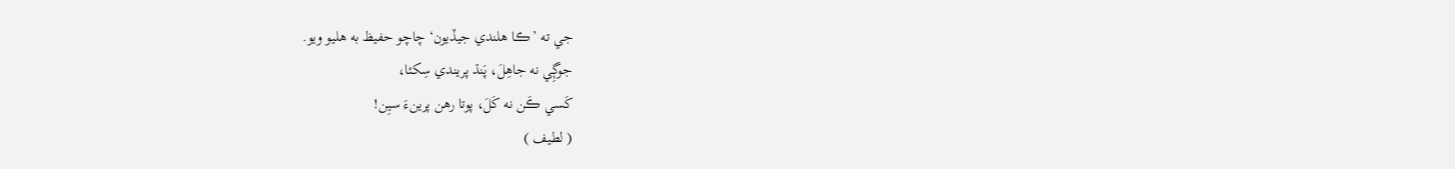جي ته ’ڪا هلندي جيڏيون‘ چاچو حفيظ به هليو ويو.
جوڳِي نه جاهِلَ، پَنڌ پريندي سِکئا،
کَسي ڪَن نه کَلَ، پوتا رهن پرينءَ سيِن!
( لطيف )